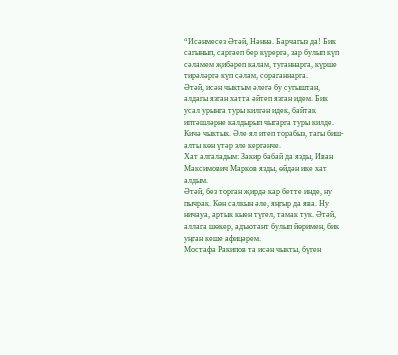“Исәнмесез Әтәй, Нәннә. Барчагыз да! Бик сагынып, саргаеп бер күрергә, зар булып күп сәламем җибәреп калам, туганнарга, күрше тирәләргә күп сәлам, сораганнарга.
Әтәй, исән чыктым әлегә бу сугыштан, алдагы язган хатта әйтеп язган идем. Бик усал урынга туры килгән идек, байтак иптәшләрне калдырып чыгарга туры килде. Кичә чыктык. Әле ял итеп торабыз, тагы биш-алты көн үтәр эле кергәнче.
Хат алгаладым: Закир бабай да язды, Иван Максимович Марков язды, өйдән ике хат алдым.
Әтәй, без торган җирдә кар бетте инде, ну пычрак. Көн салкын әле, яңгыр да ява. Ну ничауа, артык кыен түгел, тамак тук. Әтәй, аллага шөкер, адъютант булып йөримен, бик уңган кеше афицәрем.
Мостафа Ракипов та исән чыкты, бүген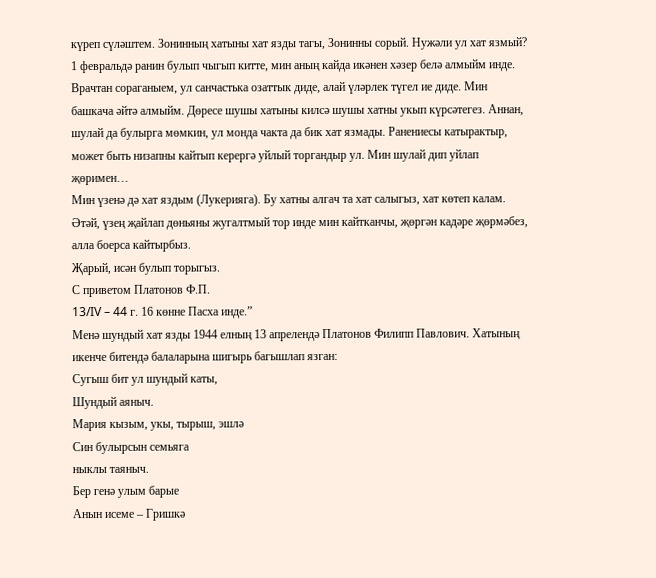күреп сүләштем. Зонинның хатыны хат язды тагы, Зонинны сорый. Нужәли ул хат язмый? 1 февральдә ранин булып чыгып китте, мин аның кайда икәнен хәзер белә алмыйм инде. Врачтан сораганыем, ул санчастька озаттык диде, алай үләрлек түгел ие диде. Мин башкача әйтә алмыйм. Дөресе шушы хатыны килсә шушы хатны укып күрсәтегез. Аннан, шулай да булырга мөмкин, ул монда чакта да бик хат язмады. Ранениесы катырактыр, может быть низапны кайтып керергә уйлый торгандыр ул. Мин шулай дип уйлап җөримен…
Мин үзенә дә хат яздым (Лукерияга). Бу хатны алгач та хат салыгыз, хат көтеп калам. Әтәй, үзең җайлап дөньяны жугалтмый тор инде мин кайтканчы, җөргән кадәре җөрмәбез, алла боерса кайтырбыз.
Җарый, исән булып торыгыз.
С приветом Платонов Ф.П.
13/IV – 44 г. 16 көнне Пасха инде.”
Менә шундый хат язды 1944 елның 13 апрелендә Платонов Филипп Павлович. Хатының икенче битендә балаларына шигырь багышлап язган:
Сугыш бит ул шундый каты,
Шундый аяныч.
Мария кызым, укы, тырыш, эшлә
Син булырсын семьяга
ныклы таяныч.
Бер генә улым барые
Анын исеме – Гришкә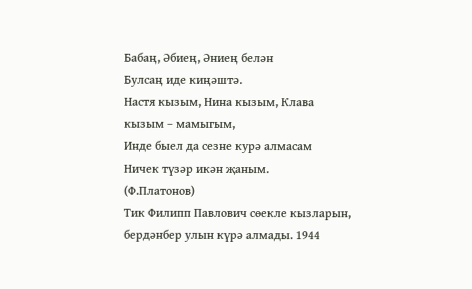Бабаң, Әбиең, Әниең белән
Булсаң иде киңәштә.
Настя кызым, Нина кызым, Клава
кызым – мамыгым,
Инде быел да сезне курә алмасам
Ничек түзәр икән җаным.
(Ф.Платонов)
Тик Филипп Павлович сөекле кызларын, бердәнбер улын күрә алмады. 1944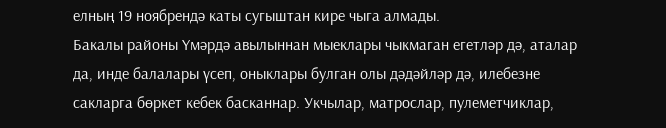елның 19 ноябрендә каты сугыштан кире чыга алмады.
Бакалы районы Үмәрдә авылыннан мыеклары чыкмаган егетләр дә, аталар да, инде балалары үсеп, оныклары булган олы дәдәйләр дә, илебезне сакларга бөркет кебек басканнар. Укчылар, матрослар, пулеметчиклар,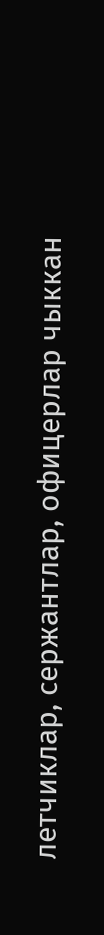летчиклар, сержантлар, офицерлар чыккан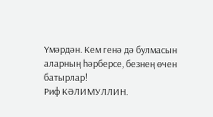Үмәрдән. Кем генә дә булмасын аларның һәрберсе, безнең өчен батырлар!
Риф КӘЛИМУЛЛИН.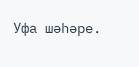Уфа шәһәре.